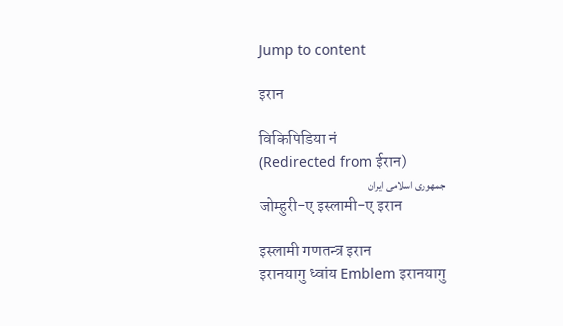Jump to content

इरान

विकिपिडिया नं
(Redirected from ईरान)
جمهوری اسلامی ايران
जोम्हुरी-ए इस्लामी-ए इरान

इस्लामी गणतन्त्र इरान
इरानयागु ध्वांय Emblem इरानयागु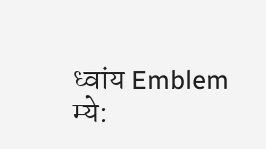ध्वांय Emblem
म्ये: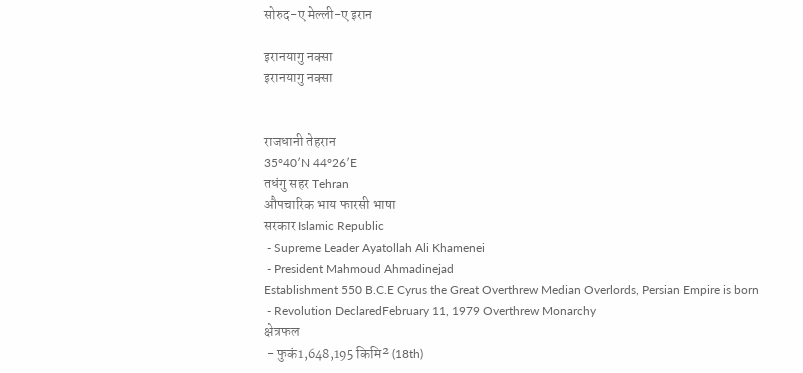सोरुद-ए मेल्ली-ए इरान

इरानयागु नक्सा
इरानयागु नक्सा


राजधानी तेहरान
35°40′N 44°26′E
तधंगु सहर Tehran
औपचारिक भाय फारसी भाषा
सरकार Islamic Republic
 - Supreme Leader Ayatollah Ali Khamenei
 - President Mahmoud Ahmadinejad
Establishment 550 B.C.E Cyrus the Great Overthrew Median Overlords, Persian Empire is born
 - Revolution DeclaredFebruary 11, 1979 Overthrew Monarchy
क्षेत्रफल
 - फुकं1,648,195 किमि² (18th)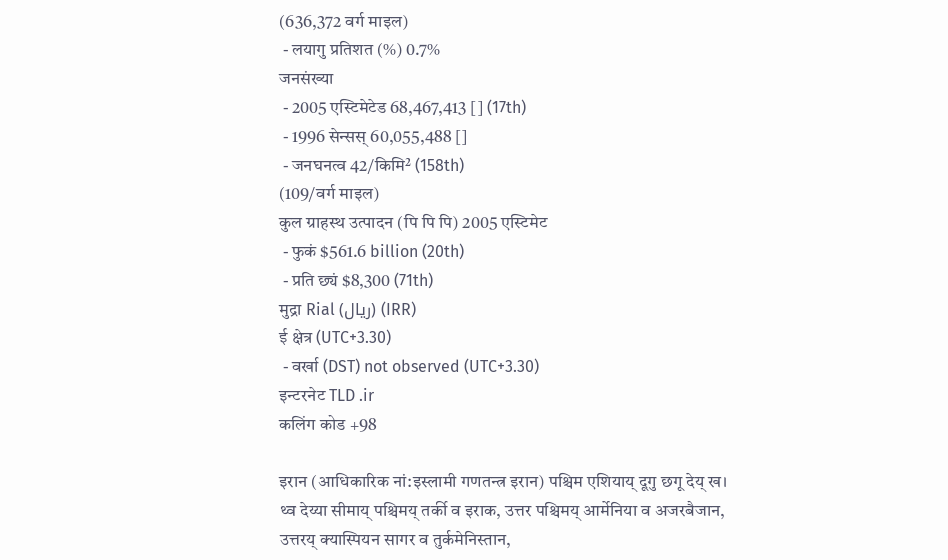(636,372 वर्ग माइल)
 - लयागु प्रतिशत (%) 0.7%
जनसंख्या
 - 2005 एस्टिमेटेड 68,467,413 [] (17th)
 - 1996 सेन्सस् 60,055,488 []
 - जनघनत्व 42/किमि² (158th)
(109/वर्ग माइल)
कुल ग्राहस्थ उत्पादन (पि पि पि) 2005 एस्टिमेट
 - फुकं $561.6 billion (20th)
 - प्रति छ्यं $8,300 (71th)
मुद्रा Rial (ريال) (IRR)
ई क्षेत्र (UTC+3.30)
 - वर्खा (DST) not observed (UTC+3.30)
इन्टरनेट TLD .ir
कलिंग कोड +98

इरान (आधिकारिक नां:इस्लामी गणतन्त्र इरान) पश्चिम एशियाय् दूगु छगू देय् ख। थ्व देय्या सीमाय् पश्चिमय् तर्की व इराक, उत्तर पश्चिमय् आर्मेनिया व अजरबैजान, उत्तरय् क्यास्पियन सागर व तुर्कमेनिस्तान,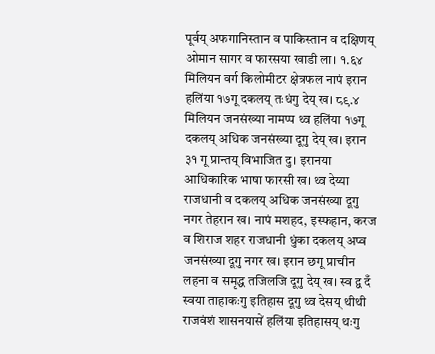पूर्वय् अफगानिस्तान व पाकिस्तान व दक्षिणय् ओमान सागर व फारसया खाडी ला। १.६४ मिलियन वर्ग किलोमीटर क्षेत्रफल नापं इरान हलिंया १७गू दकलय् तःधंगु देय् ख। ८९.४ मिलियन जनसंख्या नामप्प थ्व हलिंया १७गू दकलय् अधिक जनसंख्या दूगु देय् ख। इरान ३१ गू प्रान्तय् विभाजित दु। इरानया आधिकारिक भाषा फारसी ख। थ्व देय्या राजधानी व दकलय् अधिक जनसंख्या दूगु नगर तेहरान ख। नापं मशहद, इस्फहान, करज व शिराज शहर राजधानी धुंका दकलय् अप्व जनसंख्या दूगु नगर ख। इरान छगू प्राचीन लहना व समृद्ध तजिलजि दूगु देय् ख। स्व द्व दँ स्वया ताहाकःगु इतिहास दूगु थ्व देसय् थीथी राजवंशं शासनयासें हलिंया इतिहासय् थःगु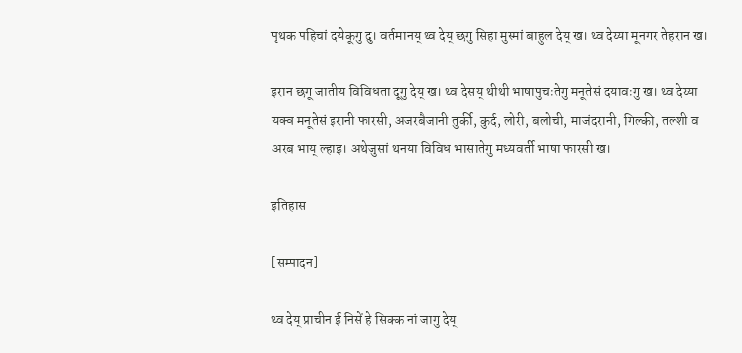पृथक पहिचां दयेकूगु दु। वर्तमानय् थ्व देय् छगु सिहा मुस्मां बाहुल देय् ख। थ्व देय्या मूनगर तेहरान ख।

इरान छगू जातीय विविधता दूगु देय् ख। थ्व देसय् थीथी भाषापुचःतेगु मनूतेसं दयावःगु ख। थ्व देय्या यक्व मनूतेसं इरानी फारसी, अजरबैजानी तुर्की, कुर्द, लोरी, बलोची, माजंदरानी, गिल्की, तल्शी व अरब भाय् ल्हाइ। अथेजुसां थनया विविध भासातेगु मध्यवर्ती भाषा फारसी ख।

इतिहास

[सम्पादन]

थ्व देय् प्राचीन ई निसें हे सिक्क नां जागु देय्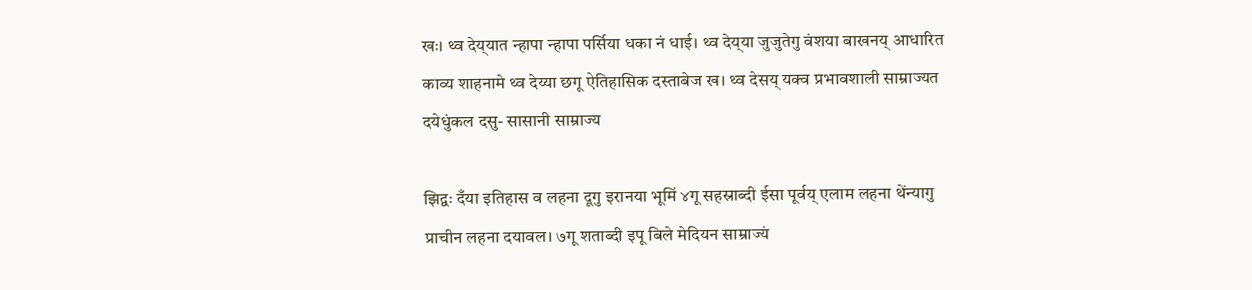खः। थ्व देय्‌यात न्हापा न्हापा पर्सिया धका नं धाई। थ्व देय्‌या जुजुतेगु वंशया बाखनय् आधारित काव्य शाहनामे थ्व देय्या छगू ऐतिहासिक दस्ताबेज ख। थ्व देसय् यक्व प्रभावशाली साम्राज्यत दयेधुंकल दसु- सासानी साम्राज्य

झिद्वः दँया इतिहास व लहना दूगु इरानया भूमिं ४गू सहस्राब्दी ईसा पूर्वय् एलाम लहना थेंन्यागु प्राचीन लहना दयावल। ७गू शताब्दी इपू बिले मेदियन साम्राज्यं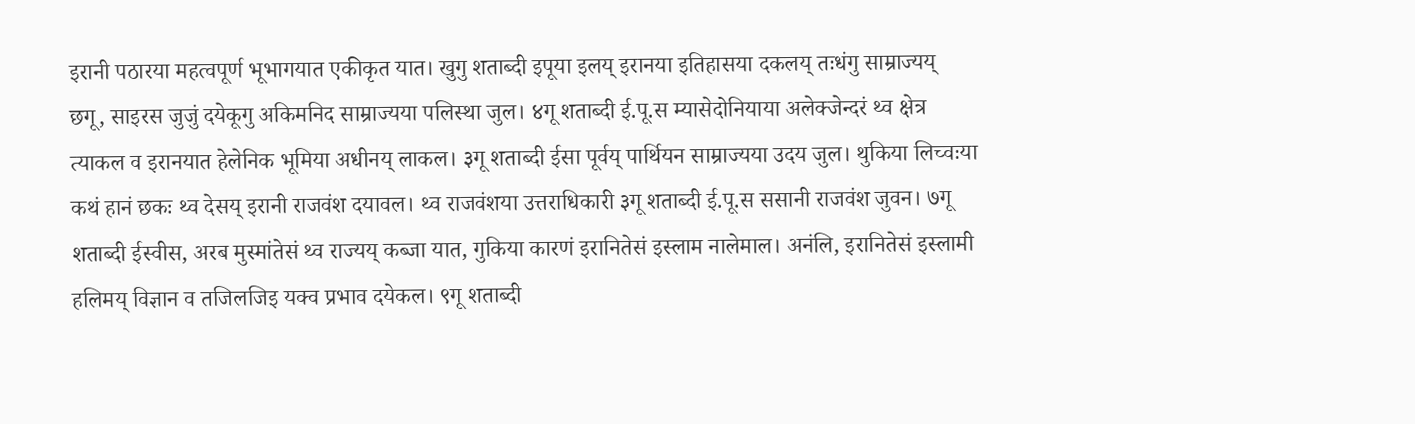इरानी पठारया महत्वपूर्ण भूभागयात एकीकृत यात। खुगु शताब्दी इपूया इलय् इरानया इतिहासया दकलय् तःधंगु साम्राज्यय् छगू, साइरस जुजुं दयेकूगु अकिमनिद साम्राज्यया पलिस्था जुल। ४गू शताब्दी ई.पू.स म्यासेदोनियाया अलेक्जेन्दरं थ्व क्षेत्र त्याकल व इरानयात हेलेनिक भूमिया अधीनय् लाकल। ३गू शताब्दी ईसा पूर्वय् पार्थियन साम्राज्यया उदय जुल। थुकिया लिच्वःया कथं हानं छकः थ्व देसय् इरानी राजवंश दयावल। थ्व राजवंशया उत्तराधिकारी ३गू शताब्दी ई.पू.स ससानी राजवंश जुवन। ७गू शताब्दी ईस्वीस, अरब मुस्मांतेसं थ्व राज्यय् कब्जा यात, गुकिया कारणं इरानितेसं इस्लाम नालेमाल। अनंलि, इरानितेसं इस्लामी हलिमय् विज्ञान व तजिलजिइ यक्व प्रभाव दयेकल। ९गू शताब्दी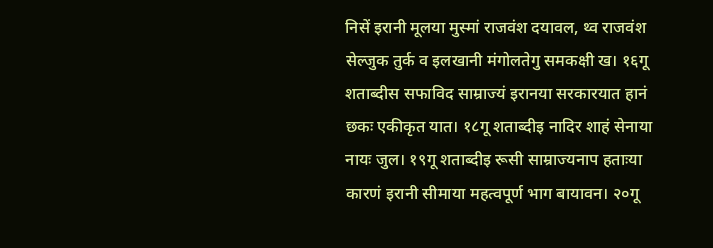निसें इरानी मूलया मुस्मां राजवंश दयावल, थ्व राजवंश सेल्जुक तुर्क व इलखानी मंगोलतेगु समकक्षी ख। १६गू शताब्दीस सफाविद साम्राज्यं इरानया सरकारयात हानं छकः एकीकृत यात। १८गू शताब्दीइ नादिर शाहं सेनाया नायः जुल। १९गू शताब्दीइ रूसी साम्राज्यनाप हताःया कारणं इरानी सीमाया महत्वपूर्ण भाग बायावन। २०गू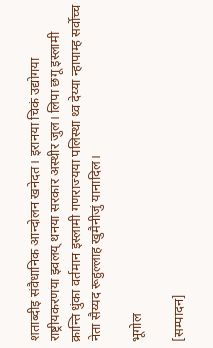शताब्दीइ संवैधानिक आन्दोलन खनेदत। इरानया चिकं उद्योगया राष्ट्रीयकरणया झ्वलय् थनया सरकार अस्थीर जुल। लिपा छगू इस्लामी क्रान्ति धुंका वर्तमान इस्लामी गणराज्यया पलिस्था थ्व देय्या न्हापाम्ह सर्वोच्च नेता सैय्यद रूहुल्लाह खुमैनीजुं यानादिल।

भूगोल

[सम्पादन]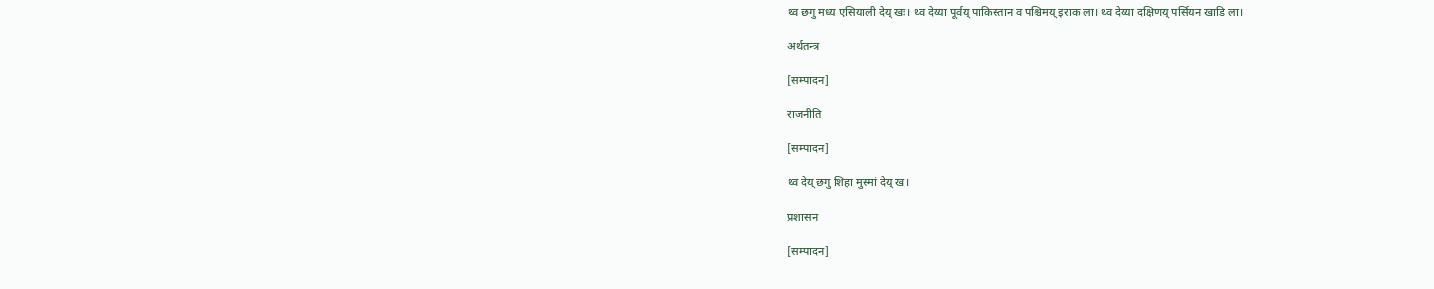थ्व छगु मध्य एसियाली देय् खः। थ्व देय्या पूर्वय् पाकिस्तान व पश्चिमय् इराक ला। थ्व देय्या दक्षिणय् पर्सियन खाडि ला।

अर्थतन्त्र

[सम्पादन]

राजनीति

[सम्पादन]

थ्व देय् छगु शिहा मुस्मां देय् ख।

प्रशासन

[सम्पादन]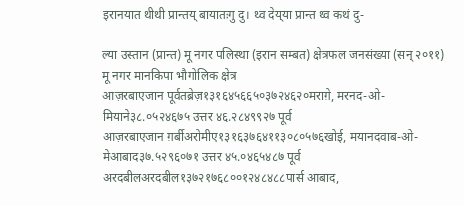इरानयात थीथी प्रान्तय् बायातःगु दु। थ्व देय्‌या प्रान्त थ्व कथं दु-

ल्या उस्तान (प्रान्त) मू नगर पलिस्था (इरान सम्बत) क्षेत्रफल जनसंख्या (सन् २०११) मू नगर मानकिपा भौगोलिक क्षेत्र
आज़रबाएजान पूर्वतब्रेज़१३१६४५६६५०३७२४६२०मराग़े, मरनद-ओ-मियाने३८.०५२४६७५ उत्तर ४६.२८४९९२७ पूर्व
आज़रबाएजान ग़र्बीअरोमीए१३१६३७६४११३०८०५७६खोई, मयानदवाब-ओ-मेआबाद३७.५२९६०७१ उत्तर ४५.०४६५४८७ पूर्व
अरदबीलअरदबील१३७२१७६८००१२४८४८८पार्स आबाद,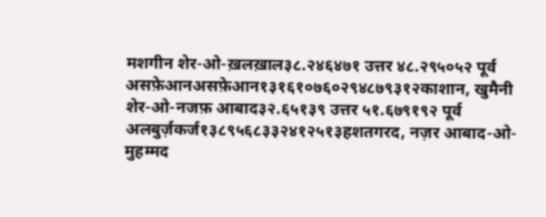मशगीन शेर-ओ-ख़लख़ाल३८.२४६४७१ उत्तर ४८.२९५०५२ पूर्व
असफ़ेआनअसफ़ेआन१३१६१०७६०२९४८७९३१२काशान, खुमैनी शेर-ओ-नजफ़ आबाद३२.६५१३९ उत्तर ५१.६७९१९२ पूर्व
अलबुर्ज़कर्ज१३८९५६८३३२४१२५१३हशतगरद, नज़र आबाद-ओ-मुहम्मद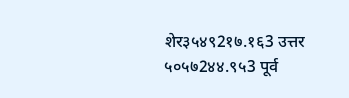शेर३५४९2१७.१६3 उत्तर ५०५७2४४.९५3 पूर्व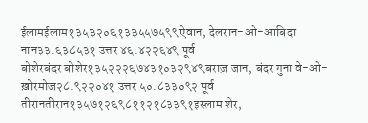ईलामईलाम१३५३२०६१३३५५७५९९ऐवान, देलरान-ओ-आबिदा नान३३.६३८५३१ उत्तर ४६.४२२६४९ पूर्व
बोशेरबंदर बोशेर१३५२२२६७४३१०३२९४९बराज़ जान, बंदर गुना वे-ओ-ख़ोरमोज२८.९२२०४१ उत्तर ५०.८३३०९२ पूर्व
तीरानतीरान१३५७१२६९८११२१८३३९१इस्लाम शेर,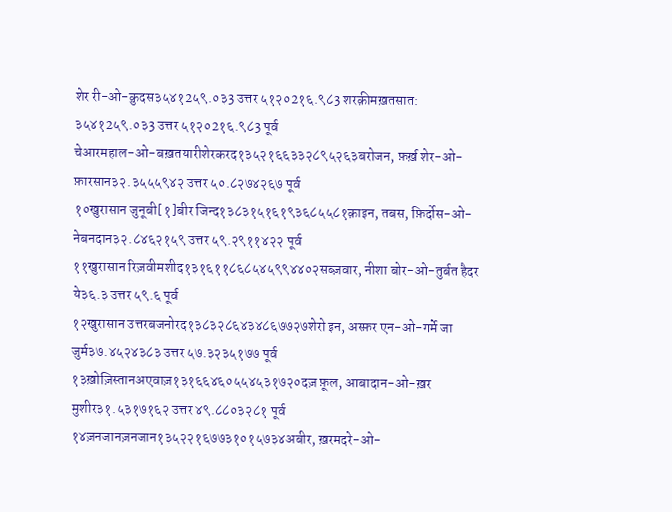शेर री-ओ-क़ुदस३५४१2५९.०३3 उत्तर ५१२०2१६.९८3 शरक़ीमख़तसात: ३५४१2५९.०३3 उत्तर ५१२०2१६.९८3 पूर्व
चेआरमहाल-ओ-बख़तयारीशेरकरद१३५२१६६३३२८९५२६३बरोजन, फ़र्ख़ शेर-ओ-फ़ारसान३२.३५५५९४२ उत्तर ५०.८२७४२६७ पूर्व
१०खुरासान जुनूबी[१]बीर जिन्द१३८३१५१६१९३६८५५८१क़ाइन, तबस, फ़िर्दोस-ओ-नेबनदान३२.८४६२१५९ उत्तर ५९.२९११४२२ पूर्व
११खुरासान रिज़वीमशीद१३१६११८६८५४५९९४४०२सब्ज़वार, नीशा बोर-ओ-तुर्बत हैदर ये३६.३ उत्तर ५९.६ पूर्व
१२खुरासान उत्तरबजनोरद१३८३२८६४३४८६७७२७शेरो इन, अस्फ़र एन-ओ-गर्मे जा जुर्म३७.४५२४३८३ उत्तर ५७.३२३५१७७ पूर्व
१३ख़ोज़िस्तानअएवाज़१३१६६४६०५५४५३१७२०दज़ फ़ूल, आबादान-ओ-ख़र मुशीर३१.५३१७१६२ उत्तर ४९.८८०३२८१ पूर्व
१४ज़नजानज़नजान१३५२२१६७७३१०१५७३४अबीर, ख़रमदरे-ओ-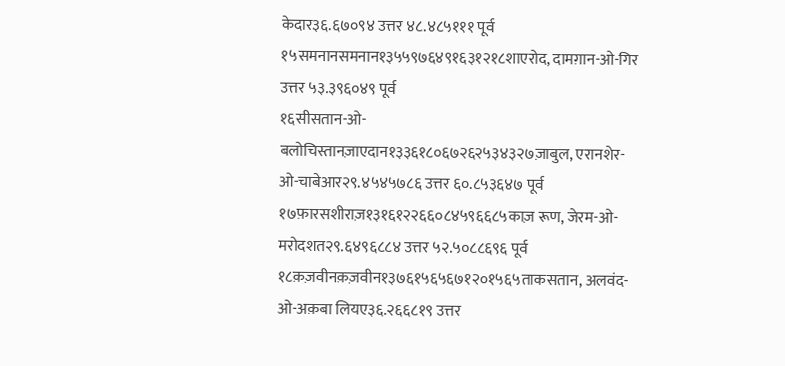केदार३६.६७०९४ उत्तर ४८.४८५१११ पूर्व
१५समनानसमनान१३५५९७६४९१६३१२१८शाएरोद, दामग़ान-ओ-गिर उत्तर ५३.३९६०४९ पूर्व
१६सीसतान-ओ-बलोचिस्तानज़ाएदान१३३६१८०६७२६२५३४३२७ज़ाबुल, एरानशेर-ओ-चाबेआर२९.४५४५७८६ उत्तर ६०.८५३६४७ पूर्व
१७फ़ारसशीराज़१३१६१२२६६०८४५९६६८५काज़ रूण, जेरम-ओ-मरोदशत२९.६४९६८८४ उत्तर ५२.५०८८६९६ पूर्व
१८क़ज़वीनक़ज़वीन१३७६१५६५६७१२०१५६५ताकसतान, अलवंद-ओ-अक़बा लियए३६.२६६८१९ उत्तर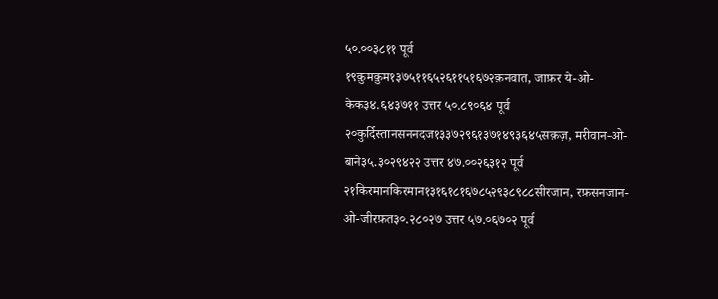५०.००३८११ पूर्व
१९क़ुमक़ुम१३७५११६५२६११५१६७२क़नवात, जाफ़र ये-ओ-केक३४.६४३७११ उत्तर ५०.८९०६४ पूर्व
२०कुर्दिस्तानसननदज१३३७२९६१३७१४९३६४५सक़ज़, मरीवान-ओ-बाने३५.३०२९४२२ उत्तर ४७.००२६३१२ पूर्व
२१किरमानकिरमान१३१६१८१६७८५२९३८९८८सीरजान, रफ़सनजान-ओ-जीरफ़त३०.२८०२७ उत्तर ५७.०६७०२ पूर्व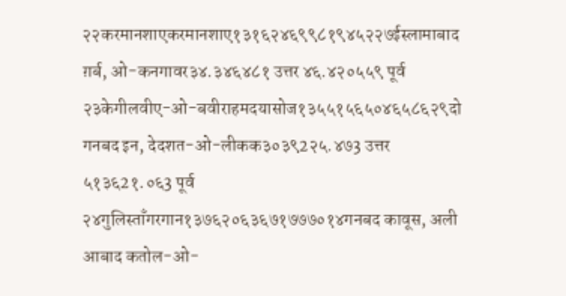२२करमानशाएकरमानशाए१३१६२४६९९८१९४५२२७ईस्लामाबाद ग़र्ब, ओ-कनगावर३४.३४६४८१ उत्तर ४६.४२०५५९ पूर्व
२३केगीलवीए-ओ-बवीराहमदयासोज१३५५१५६५०४६५८६२९दो गनबद इन, देदशत-ओ-लीकक३०३९2२५.४७3 उत्तर ५१३६2१.०६3 पूर्व
२४गुलिस्ताँगरगान१३७६२०६३६७१७७७०१४गनबद कावूस, अली आबाद कतोल-ओ-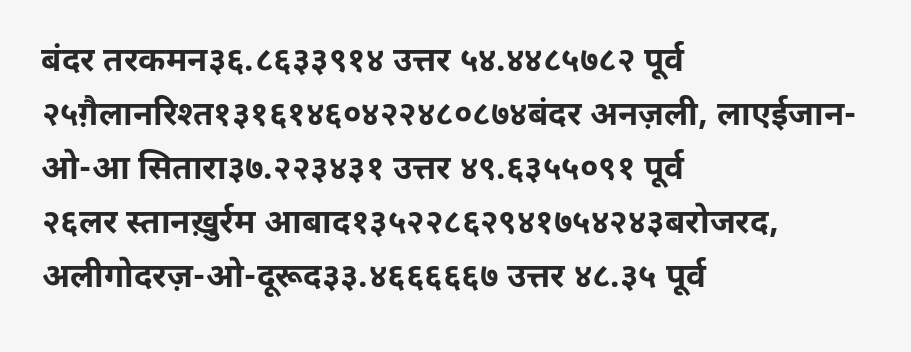बंदर तरकमन३६.८६३३९१४ उत्तर ५४.४४८५७८२ पूर्व
२५ग़ैलानरिश्त१३१६१४६०४२२४८०८७४बंदर अनज़ली, लाएईजान-ओ-आ सितारा३७.२२३४३१ उत्तर ४९.६३५५०९१ पूर्व
२६लर स्तानख़ुर्रम आबाद१३५२२८६२९४१७५४२४३बरोजरद, अलीगोदरज़-ओ-दूरूद३३.४६६६६६७ उत्तर ४८.३५ पूर्व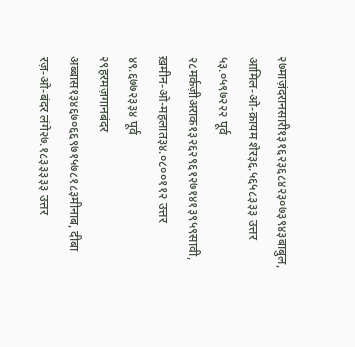२७माज़ंदरानसारी१३१६२३६८४२३०७३९४३बाबुल, आमिल-ओ-क़ायम शेर३६.५६५८३३३ उत्तर ५३.०५९७२२२ पूर्व
२८मर्कज़ीअराक१३२६२९६१२७१४१३९५९सावी, ख़मीन-ओ-महलात३४.०८००११२ उत्तर ४९.६७७२३३४ पूर्व
२९हरमज़गानबंदर अब्बास१३४६७०६६९७१५७८१८३मीनाब, दीबा रज़-ओ-बंदर लंगे२७.१८३३३३३ उत्तर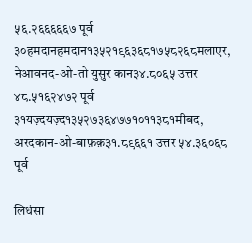५६.२६६६६६७ पूर्व
३०हमदानहमदान१३५२१९६३६८१७५८२६८मलाएर, नेआवनद-ओ-तो युसुर कान३४.८०६५ उत्तर ४८.५१६२४७२ पूर्व
३१यज़्दयज़्द१३५२७३६४७७१०११३८१मीबद, अरदकान-ओ-बाफ़क़३१.८९६६१ उत्तर ५४.३६०६८ पूर्व

लिधंसा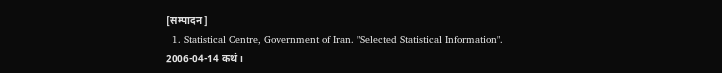[सम्पादन]
  1. Statistical Centre, Government of Iran. "Selected Statistical Information". 2006-04-14 कथं।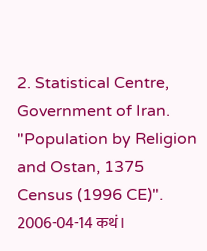2. Statistical Centre, Government of Iran. "Population by Religion and Ostan, 1375 Census (1996 CE)". 2006-04-14 कथं।